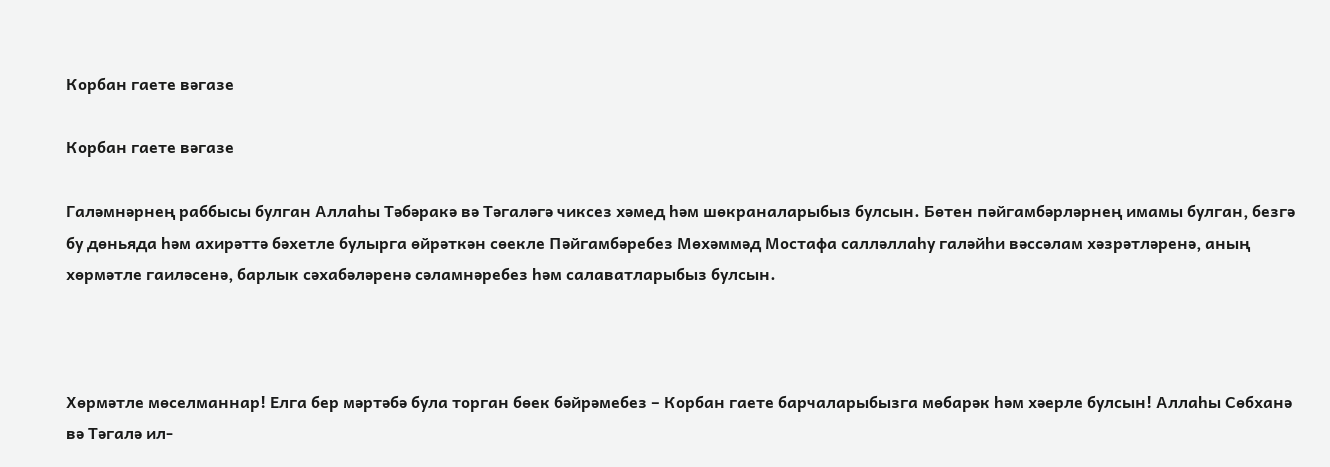Корбан гаете вәгазе

Корбан гаете вәгазе

Галәмнәрнең раббысы булган Аллаһы Тәбәракә вә Тәгаләгә чиксез хәмед һәм шөкраналарыбыз булсын. Бөтен пәйгамбәрләрнең имамы булган, безгә бу дөньяда һәм ахирәттә бәхетле булырга өйрәткән сөекле Пәйгамбәребез Мөхәммәд Мостафа салләллаһу галәйһи вәссәлам хәзрәтләренә, аның хөрмәтле гаиләсенә, барлык сәхабәләренә сәламнәребез һәм салаватларыбыз булсын.



Хөрмәтле мөселманнар! Елга бер мәртәбә була торган бөек бәйрәмебез – Корбан гаете барчаларыбызга мөбарәк һәм хәерле булсын! Аллаһы Сөбханә вә Тәгалә ил-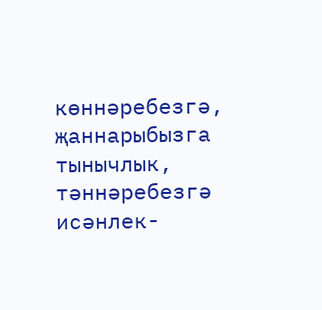көннәребезгә, җаннарыбызга тынычлык, тәннәребезгә исәнлек-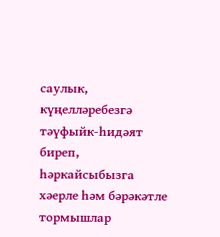саулык, күңелләребезгә тәүфыйк-һидәят биреп, һәркайсыбызга хәерле һәм бәрәкәтле тормышлар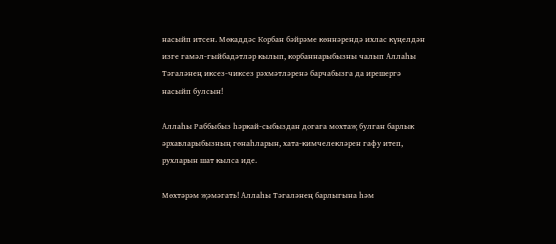насыйп итсен. Мөкаддәс Корбан бәйрәме көннәрендә ихлас күңелдән изге гамәл-гыйбадәтләр кылып, корбаннарыбызны чалып Аллаһы Тәгаләнең иксез-чиксез рәхмәтләренә барчабызга да ирешергә насыйп булсын!

Аллаһы Раббыбыз һәркай-сыбыздан догага мохтаҗ булган барлык әрхавларыбызның гөнаһларын, хата-кимчелекләрен гафу итеп, рухларын шат кылса иде.

Мөхтәрәм җәмәгать! Аллаһы Тәгаләнең барлыгына һәм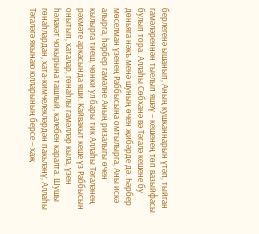берлегенә ышанып, Аның кушканнарын үтәп, тыйган гамәләреннән тыелып яшәү – кешенең төп вазыйфасы булып тора. Аллаһы Сөбханә вә Тәгалә кешене бу дөньяга нәкъ менә шуның өчен җибәрде дә. Һәрбер мөселман үзенең Раббысына омтылырга, Аны искә алырга, һәрбер гамәлне Аның ризалыгы өчен кылырга тиеш, чөнки ул бары тик Аллаһы Тәгаләнең рәхмәте аркасында яши. Кайвакыт кеше үз Раббысын онытып, хаталар, гөнаһлы гамәлләр кыла, үзен һәлакәт чокырына ташлый, калебен каралта. Шушы гөнаһлардан, хата-кимчелекләрдән пакьләнү, Аллаһы Тәгаләгә якынаю юлларының берсе – хаҗ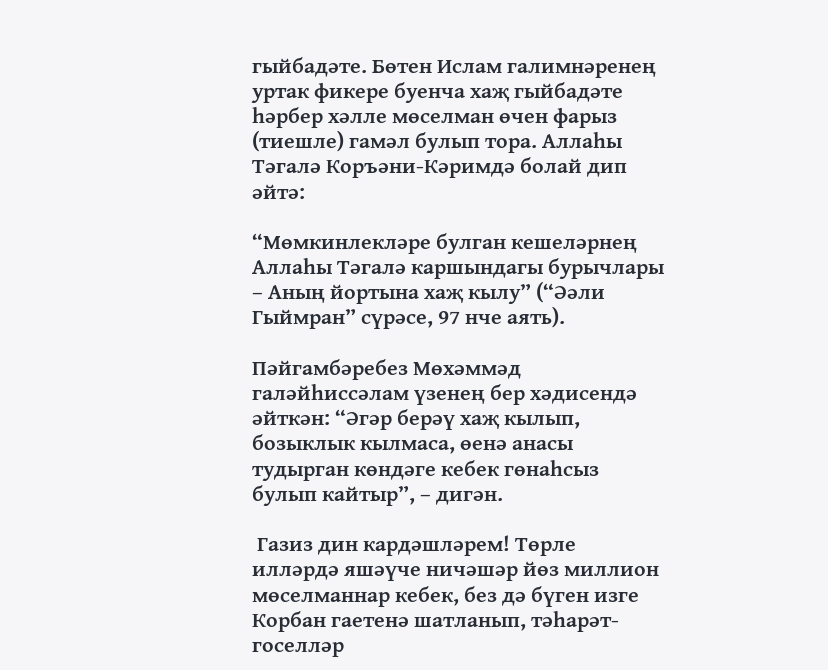гыйбадәте. Бөтен Ислам галимнәренең уртак фикере буенча хаҗ гыйбадәте һәрбер хәлле мөселман өчен фарыз (тиешле) гамәл булып тора. Аллаһы Тәгалә Коръәни-Кәримдә болай дип әйтә:

“Мөмкинлекләре булган кешеләрнең Аллаһы Тәгалә каршындагы бурычлары – Аның йортына хаҗ кылу” (“Әәли Гыймран” сүрәсе, 97 нче аять).

Пәйгамбәребез Мөхәммәд галәйһиссәлам үзенең бер хәдисендә әйткән: “Әгәр берәү хаҗ кылып, бозыклык кылмаса, өенә анасы тудырган көндәге кебек гөнаһсыз булып кайтыр”, – дигән.

 Газиз дин кардәшләрем! Төрле илләрдә яшәүче ничәшәр йөз миллион мөселманнар кебек, без дә бүген изге Корбан гаетенә шатланып, тәһарәт-госелләр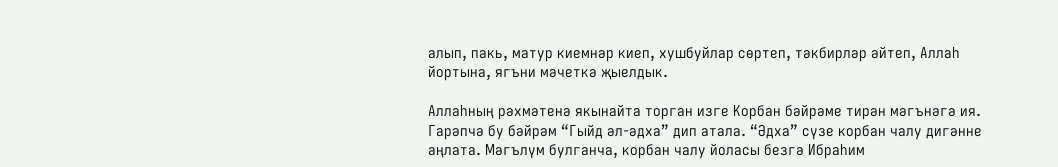алып, пакь, матур киемнәр киеп, хушбуйлар сөртеп, тәкбирләр әйтеп, Аллаһ йортына, ягъни мәчеткә җыелдык.

Аллаһның рәхмәтенә якынайта торган изге Корбан бәйрәме тирән мәгънәгә ия. Гарәпчә бу бәйрәм “Гыйд әл-әдха” дип атала. “Әдха” сүзе корбан чалу дигәнне аңлата. Мәгълүм булганча, корбан чалу йоласы безгә Ибраһим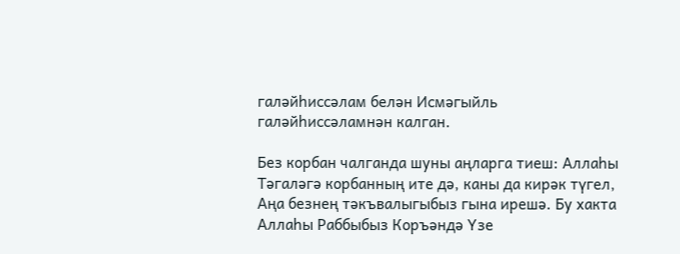галәйһиссәлам белән Исмәгыйль галәйһиссәламнән калган.

Без корбан чалганда шуны аңларга тиеш: Аллаһы Тәгаләгә корбанның ите дә, каны да кирәк түгел, Аңа безнең тәкъвалыгыбыз гына ирешә. Бу хакта Аллаһы Раббыбыз Коръәндә Үзе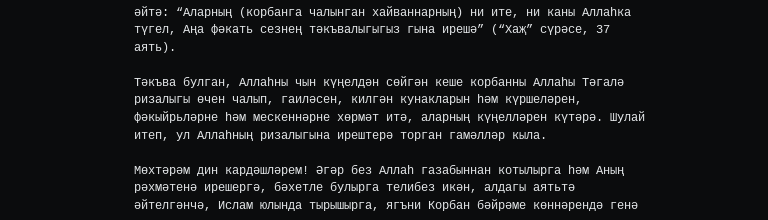әйтә: “Аларның (корбанга чалынган хайваннарның) ни ите, ни каны Аллаһка түгел, Аңа фәкать сезнең тәкъвалыгыгыз гына ирешә” (“Хаҗ” сүрәсе, 37 аять).

Тәкъва булган, Аллаһны чын күңелдән сөйгән кеше корбанны Аллаһы Тәгалә ризалыгы өчен чалып, гаиләсен, килгән кунакларын һәм күршеләрен, фәкыйрьләрне һәм мескеннәрне хөрмәт итә, аларның күңелләрен күтәрә. Шулай итеп, ул Аллаһның ризалыгына ирештерә торган гамәлләр кыла.

Мөхтәрәм дин кардәшләрем! Әгәр без Аллаһ газабыннан котылырга һәм Аның рәхмәтенә ирешергә, бәхетле булырга телибез икән, алдагы аятьтә әйтелгәнчә, Ислам юлында тырышырга, ягъни Корбан бәйрәме көннәрендә генә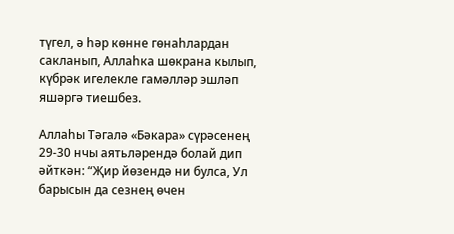түгел, ә һәр көнне гөнаһлардан сакланып, Аллаһка шөкрана кылып, күбрәк игелекле гамәлләр эшләп яшәргә тиешбез.

Аллаһы Тәгалә «Бәкара» сүрәсенең 29-30 нчы аятьләрендә болай дип әйткән: “Җир йөзендә ни булса, Ул барысын да сезнең өчен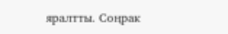яралтты. Соңрак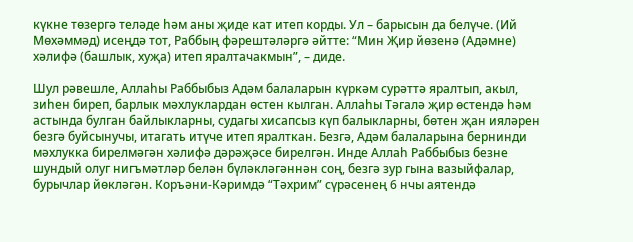күкне төзергә теләде һәм аны җиде кат итеп корды. Ул – барысын да белүче. (Ий Мөхәммәд) исеңдә тот, Раббың фәрештәләргә әйтте: “Мин Җир йөзенә (Адәмне) хәлифә (башлык, хуҗа) итеп яралтачакмын”, – диде.

Шул рәвешле, Аллаһы Раббыбыз Адәм балаларын күркәм сурәттә яралтып, акыл, зиһен биреп, барлык мәхлуклардан өстен кылган. Аллаһы Тәгалә җир өстендә һәм астында булган байлыкларны, судагы хисапсыз күп балыкларны, бөтен җан ияләрен безгә буйсынучы, итагать итүче итеп яралткан. Безгә, Адәм балаларына бернинди мәхлукка бирелмәгән хәлифә дәрәҗәсе бирелгән. Инде Аллаһ Раббыбыз безне шундый олуг нигъмәтләр белән бүләкләгәннән соң, безгә зур гына вазыйфалар, бурычлар йөкләгән. Коръәни-Кәримдә “Тәхрим” сүрәсенең 6 нчы аятендә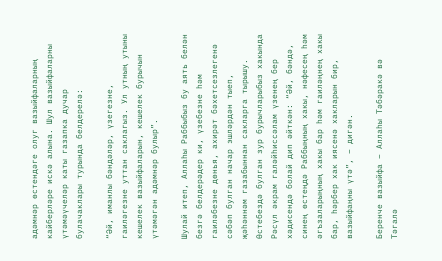адәмнәр өстендәге олуг вазыйфаларның кайберләре искә алына. Шул вазыйфаларны үтәмәүчеләр каты газапка дучар булачаклары турында белдерелә:

“Әй, иманлы бәндәләр, үзегезне, гаиләгезне уттан саклагыз. Ул утның утыны кешелек вазыйфаларын, кешелек бурычын үтәмәгән адәмнәр булыр”.

Шулай итеп, Аллаһы Раббыбыз бу аять белән безгә белдерәдер ки, үзебезне һәм гаиләбезне дөнья, ахирәт бәхетсезлегенә сәбәп булган начар эшләрдән тыеп, җәһәннәм газабыннан сакларга тырышу. Өстебездә булган зур бурычларыбыз хакында Рәсүл әкрам галәйһиссәлам үзенең бер хәдисендә болай дип әйткән: “Әй, бәндә, синең өстеңдә Раббыңның хакы, нәфесең һәм әгъзаларыңның хакы бар һәм гаиләңнең хакы бар, һәрбер хак иясенә хакларын бир, вазыйфаңны үтә”, – дигән.

Беренче вазыйфа – Аллаһы Тәбәракә вә Тәгалә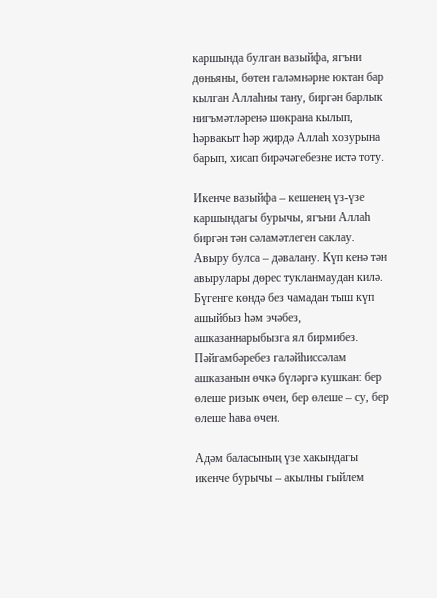каршында булган вазыйфа, ягъни дөньяны, бөтен галәмнәрне юктан бар кылган Аллаһны тану, биргән барлык нигъмәтләренә шөкрана кылып, һәрвакыт һәр җирдә Аллаһ хозурына барып, хисап бирәчәгебезне истә тоту.

Икенче вазыйфа – кешенең үз-үзе каршындагы бурычы, ягъни Аллаһ биргән тән сәламәтлеген саклау. Авыру булса – дәвалану. Күп кенә тән авырулары дөрес тукланмаудан килә. Бүгенге көндә без чамадан тыш күп ашыйбыз һәм эчәбез, ашказаннарыбызга ял бирмибез. Пәйгамбәребез галәйһиссәлам ашказанын өчкә бүләргә кушкан: бер өлеше ризык өчен, бер өлеше – су, бер өлеше һава өчен.

Адәм баласының үзе хакындагы икенче бурычы – акылны гыйлем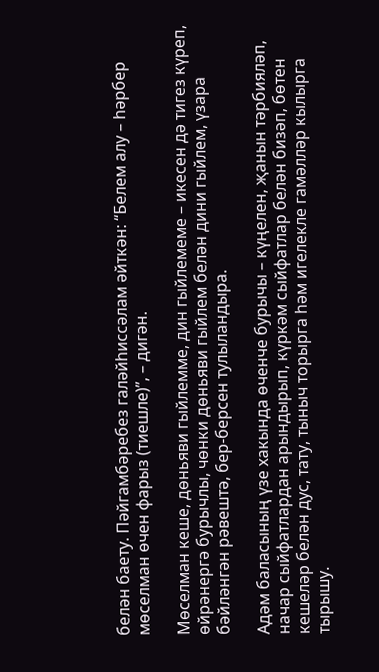белән баету. Пәйгамбәребез галәйһиссәлам әйткән: “Белем алу – һәрбер мөселман өчен фарыз (тиешле)”, – дигән.

Мөселман кеше, дөньяви гыйлемме, дин гыйлемеме – икесен дә тигез күреп, өйрәнергә бурычлы, чөнки дөньяви гыйлем белән дини гыйлем, үзара бәйләнгән рәвештә, бер-берсен тулыландыра.

Адәм баласының үзе хакында өченче бурычы – күңелен, җанын тәрбияләп, начар сыйфатлардан арындырып, күркәм сыйфатлар белән бизәп, бөтен кешеләр белән дус, тату, тыныч торырга һәм игелекле гамәлләр кылырга тырышу.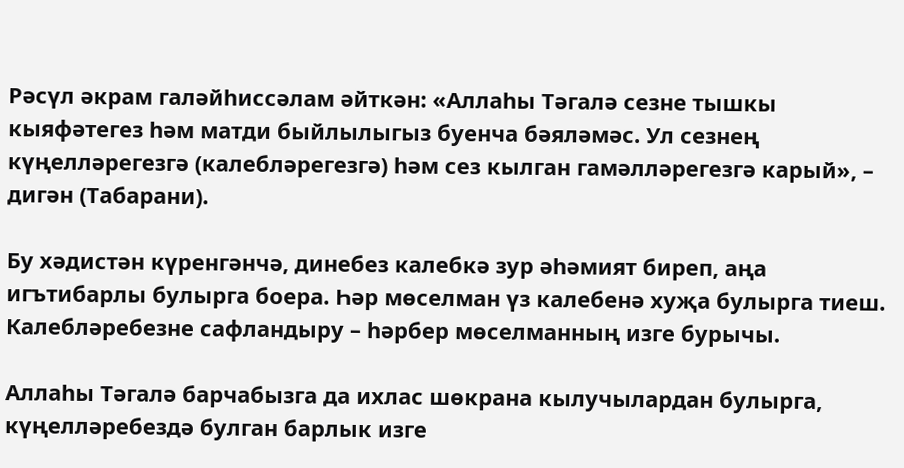Рәсүл әкрам галәйһиссәлам әйткән: «Аллаһы Тәгалә сезне тышкы кыяфәтегез һәм матди быйлылыгыз буенча бәяләмәс. Ул сезнең күңелләрегезгә (калебләрегезгә) һәм сез кылган гамәлләрегезгә карый», – дигән (Табарани).

Бу хәдистән күренгәнчә, динебез калебкә зур әһәмият биреп, аңа игътибарлы булырга боера. Һәр мөселман үз калебенә хуҗа булырга тиеш. Калебләребезне сафландыру – һәрбер мөселманның изге бурычы.

Аллаһы Тәгалә барчабызга да ихлас шөкрана кылучылардан булырга, күңелләребездә булган барлык изге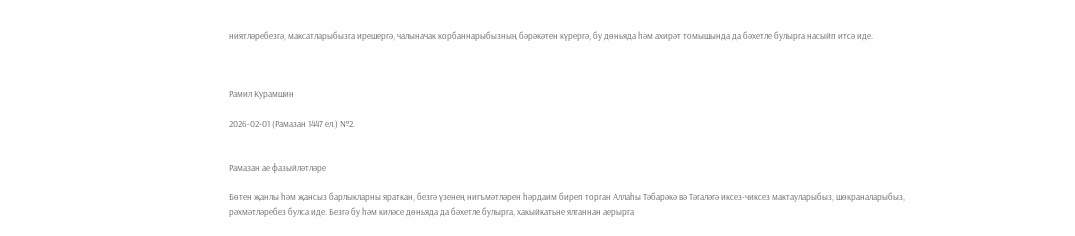ниятләребезгә, максатларыбызга ирешергә, чалыначак корбаннарыбызның бәрәкәтен күрергә, бу дөньяда һәм ахирәт томышында да бәхетле булырга насыйп итсә иде.



Рамил Курамшин

2026-02-01 (Рамазан 1447 ел.) №2.


Рамазан ае фазыйләтләре

Бөтен җанлы һәм җансыз барлыкларны яраткан, безгә үзенең нигъмәтләрен һәрдаим биреп торган Аллаһы Тәбарәкә вә Тәгаләгә иксез-чиксез мактауларыбыз, шөкраналарыбыз, рәхмәтләребез булса иде. Безгә бу һәм киләсе дөньяда да бәхетле булырга, хакыйкатьне ялганнан аерырга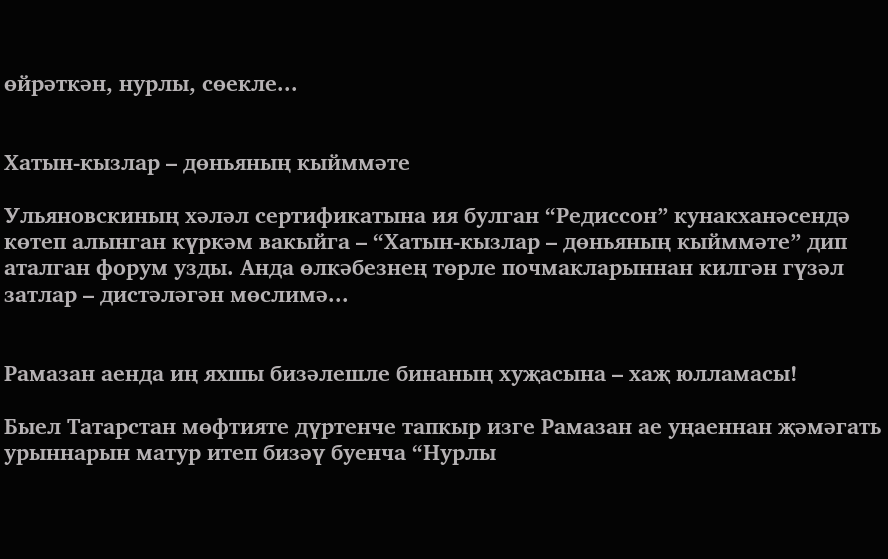өйрәткән, нурлы, сөекле...


Хатын-кызлар – дөньяның кыйммәте

Ульяновскиның хәләл сертификатына ия булган “Редиссон” кунакханәсендә көтеп алынган күркәм вакыйга – “Хатын-кызлар – дөньяның кыйммәте” дип аталган форум узды. Анда өлкәбезнең төрле почмакларыннан килгән гүзәл затлар – дистәләгән мөслимә...


Рамазан аенда иң яхшы бизәлешле бинаның хуҗасына – хаҗ юлламасы!

Быел Татарстан мөфтияте дүртенче тапкыр изге Рамазан ае уңаеннан җәмәгать урыннарын матур итеп бизәү буенча “Нурлы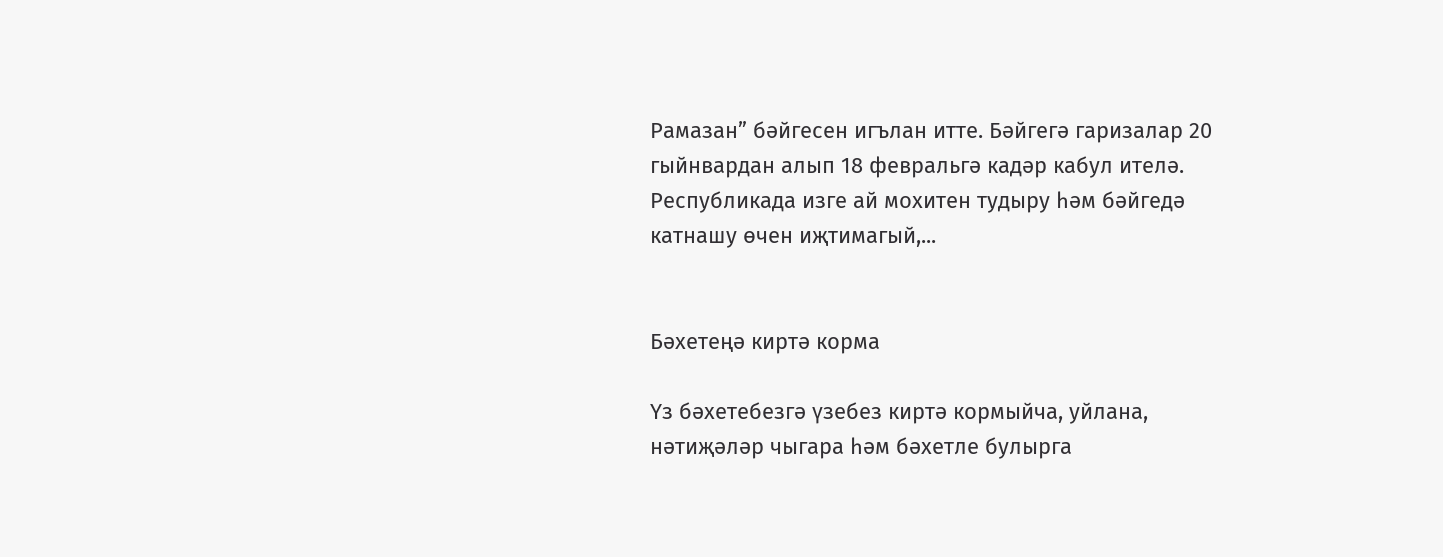Рамазан” бәйгесен игълан итте. Бәйгегә гаризалар 20 гыйнвардан алып 18 февральгә кадәр кабул ителә. Республикада изге ай мохитен тудыру һәм бәйгедә катнашу өчен иҗтимагый,...


Бәхетеңә киртә корма

Үз бәхетебезгә үзебез киртә кормыйча, уйлана, нәтиҗәләр чыгара һәм бәхетле булырга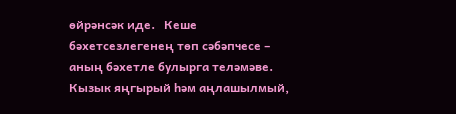өйрәнсәк иде.   Кеше бәхетсезлегенең төп сәбәпчесе – аның бәхетле булырга теләмәве. Кызык яңгырый һәм аңлашылмый,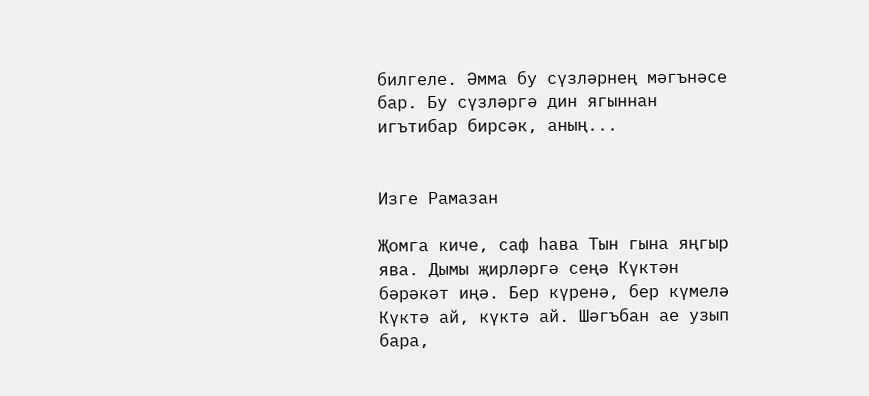билгеле. Әмма бу сүзләрнең мәгънәсе бар. Бу сүзләргә дин ягыннан игътибар бирсәк, аның...


Изге Рамазан

Җомга киче, саф һава Тын гына яңгыр ява. Дымы җирләргә сеңә Күктән бәрәкәт иңә. Бер күренә, бер күмелә Күктә ай, күктә ай. Шәгъбан ае узып бара,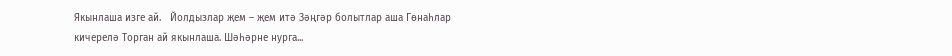Якынлаша изге ай.   Йолдызлар җем – җем итә Зәңгәр болытлар аша Гөнаһлар кичерелә Торган ай якынлаша. Шәһәрне нурга...